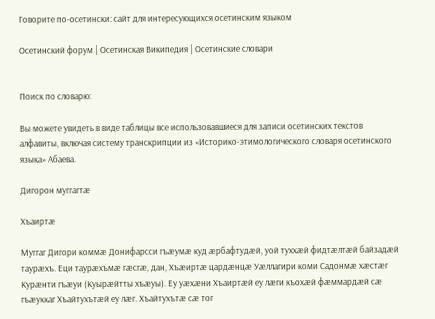Говорите по-осетински: сайт для интересующихся осетинским языком

Осетинский форум | Осетинская Википедия | Осетинские словари


Поиск по словарю:

Вы можете увидеть в виде таблицы все использовавшиеся для записи осетинских текстов алфавиты, включая систему транскрипции из «Историко-этимологического словаря осетинского языка» Абаева.

Дигорон муггагтæ

Хъаиртæ

Муггаг Дигори коммæ Донифарсси гъæумæ куд æрбафтудæй, уой туххæй фидтæлтæй байзадæй таурæхъ. Еци таурæхъмæ гæсгæ, дан, Хъæиртæ цардæнцæ Уæллагири коми Садонмæ хæстæг Курæнти гъæуи (Куырæйтты хъæуы). Еу уæхæни Хъаиртæй еу лæги къохæй фæммардæй сæ гъæуккаг Хъайтухътæй еу лæг. Хъайтухътæ сæ тог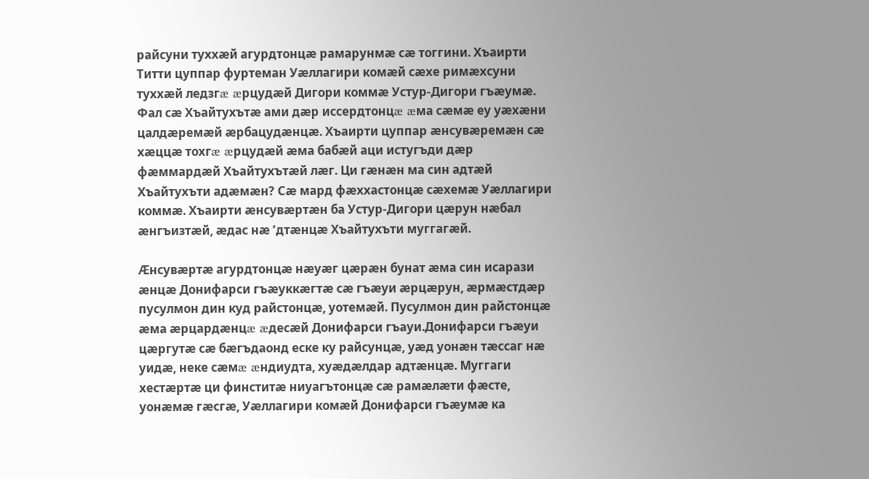райсуни туххæй агурдтонцæ рамарунмæ сæ тоггини. Хъаирти Титти цуппар фуртеман Уæллагири комæй сæхе римæхсуни туххæй ледзгæ æрцудæй Дигори коммæ Устур-Дигори гъæумæ. Фал сæ Хъайтухътæ ами дæр иссердтонцæ æма сæмæ еу уæхæни цалдæремæй æрбацудæнцæ. Хъаирти цуппар æнсувæремæн сæ хæццæ тохгæ æрцудæй æма бабæй аци истугъди дæр фæммардæй Хъайтухътæй лæг. Ци гæнæн ма син адтæй Хъайтухъти адæмæн? Сæ мард фæххастонцæ сæхемæ Уæллагири коммæ. Хъаирти æнсувæртæн ба Устур-Дигори цæрун нæбал æнгъизтæй, æдас нæ ’дтæнцæ Хъайтухъти муггагæй.

Æнсувæртæ агурдтонцæ нæуæг цæрæн бунат æма син исарази æнцæ Донифарси гъæуккæгтæ сæ гъæуи æрцæрун, æрмæстдæр пусулмон дин куд райстонцæ, уотемæй. Пусулмон дин райстонцæ æма æрцардæнцæ æдесæй Донифарси гъауи.Донифарси гъæуи цæргутæ сæ бæгъдаонд еске ку райсунцæ, уæд уонæн тæссаг нæ уидæ, неке сæмæ æндиудта, хуæдæлдар адтæнцæ. Муггаги хестæртæ ци финститæ ниуагътонцæ сæ рамæлæти фæсте, уонæмæ гæсгæ, Уæллагири комæй Донифарси гъæумæ ка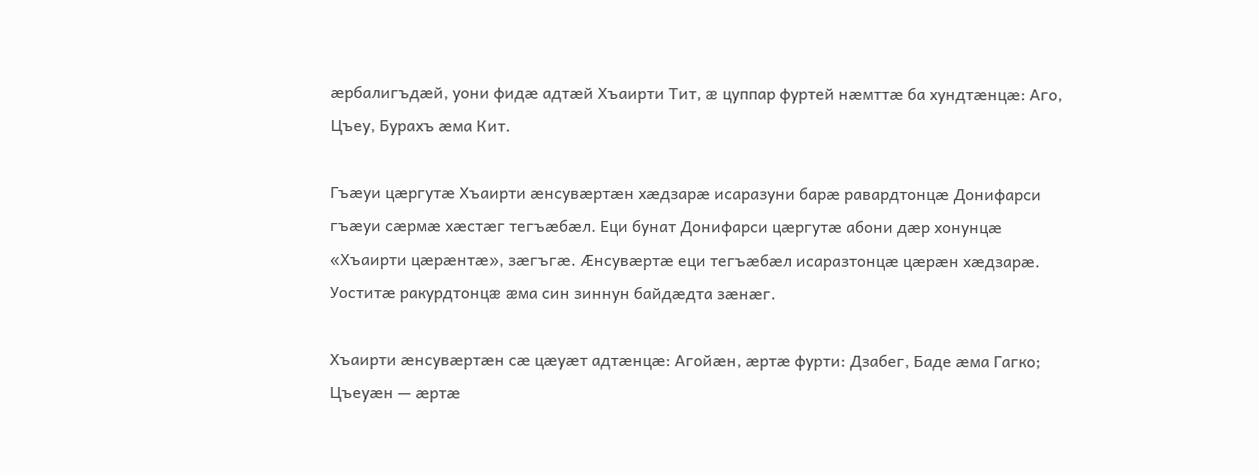æрбалигъдæй, уони фидæ адтæй Хъаирти Тит, æ цуппар фуртей нæмттæ ба хундтæнцæ: Аго, Цъеу, Бурахъ æма Кит.

Гъæуи цæргутæ Хъаирти æнсувæртæн хæдзарæ исаразуни барæ равардтонцæ Донифарси гъæуи сæрмæ хæстæг тегъæбæл. Еци бунат Донифарси цæргутæ абони дæр хонунцæ «Хъаирти цæрæнтæ», зæгъгæ. Æнсувæртæ еци тегъæбæл исаразтонцæ цæрæн хæдзарæ. Уоститæ ракурдтонцæ æма син зиннун байдæдта зæнæг.

Хъаирти æнсувæртæн сæ цæуæт адтæнцæ: Агойæн, æртæ фурти: Дзабег, Баде æма Гагко; Цъеуæн — æртæ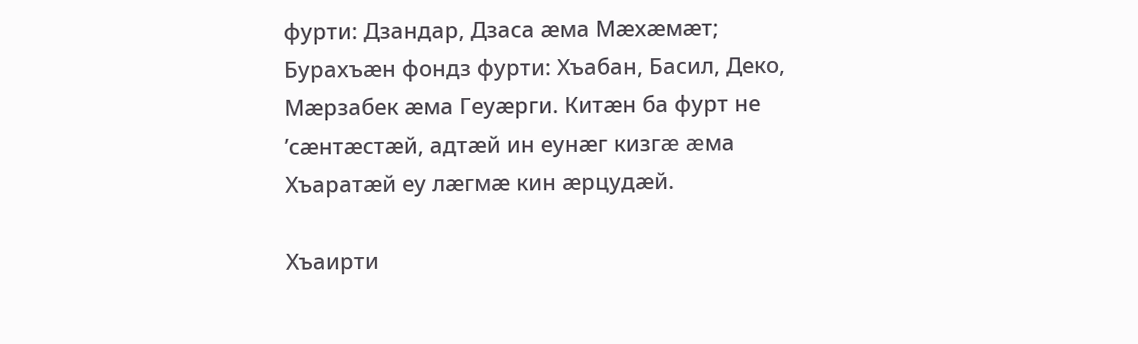фурти: Дзандар, Дзаса æма Мæхæмæт; Бурахъæн фондз фурти: Хъабан, Басил, Деко, Мæрзабек æма Геуæрги. Китæн ба фурт не  ’сæнтæстæй, адтæй ин еунæг кизгæ æма Хъаратæй еу лæгмæ кин æрцудæй.

Хъаирти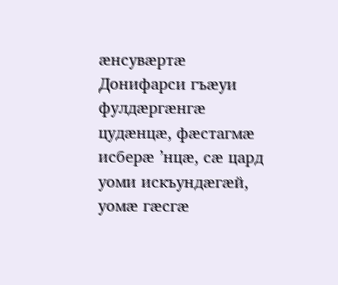æнсувæртæ Донифарси гъæуи фулдæргæнгæ цудæнцæ, фæстагмæ исберæ ’нцæ, сæ цард уоми искъундæгæй, уомæ гæсгæ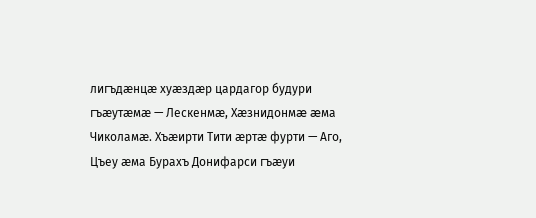лигъдæнцæ хуæздæр цардагор будури гъæутæмæ — Лескенмæ, Хæзнидонмæ æма Чиколамæ. Хъæирти Тити æртæ фурти — Аго, Цъеу æма Бурахъ Донифарси гъæуи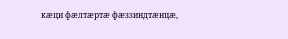кæци фæлтæртæ фæззиндтæнцæ,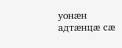уонæн адтæнцæ сæ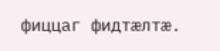фиццаг фидтæлтæ.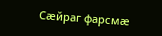Сæйраг фарсмæ